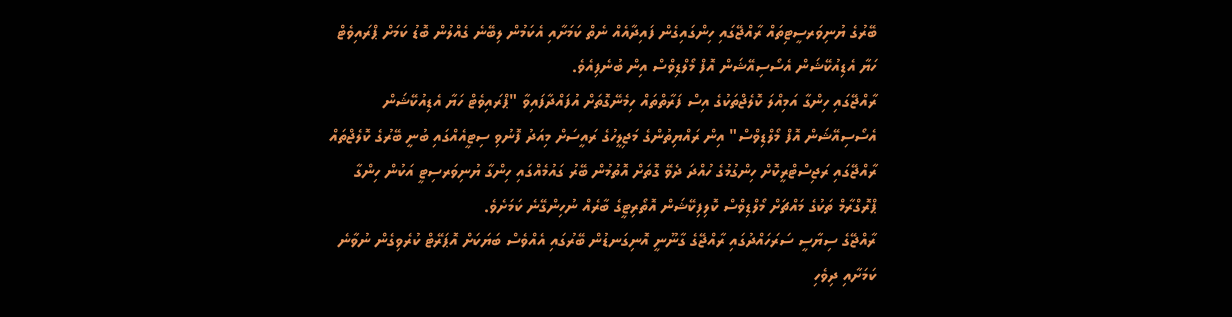ބޭރުގެ ޔުނިވަރސީޓިތައް ރާއްޖޭގައި ހިންގައިގެން ފައިދާއެއް ނެތް ކަމަށާއި އެކަމުން ލިބޭނެ ގެއްލުން ބޮޑު ކަމަށް ޕްރައިވެޓް ހަޔާ އެޑިއުކޭޝަން އެސޯސިއޭޝަން އޮފް މޯލްޑިވްސް އިން ބުނެފިއެވެ.
ރާއްޖޭގައި ހިންގާ އަމިއްލަ ކޮލެޖްތަކުގެ އިސް ފަރާތްތައް ހިމެނޭގޮތަށް އުފައްދާފައިވާ "ޕްރައިވެޓް ހަޔާ އެޑިއުކޭޝަން އެސޯސިއޭޝަން އޮފް މޯލްޑިވްސް" އިން ރައްޔިތުންގެ މަޖިލީހުގެ ރައީސަށް މިއަދު ފޮނުވި ސިޓީއެއްގައި ބުނީ ބޭރުގެ ކޮލެޖްތައް ރާއްޖޭގައި ރަޖިސްޓްރީކޮށް ހިންގުމުގެ ހުއްދަ ދެވޭ ގޮތަށް އޮތުމުން ބޭރު ގައުމެއްގައި ހިންގާ ޔުނިވަރސިޓީ އަކުން ހިންގާ ޕްރޮގްރާމް ތަކުގެ މައްޗަށް މޯލްޑިވްސް ކޮލިފިކޭޝަން އޮތޯރިޓީގެ ބާރެއް ނުހިންގޭނެ ކަމަށެވެ.
ރާއްޖޭގެ ސިޔާސީ ސަރަހައްދުގައި ރާއްޖޭގެ ގާނޫނީ އޮނިގަނޑުން ބޭރުގައި އެއްވެސް ބަޔަކަށް އޮޕަރޭޓް ކުރެވިގެން ނުވާނެ ކަމަށާއި ދިވެހި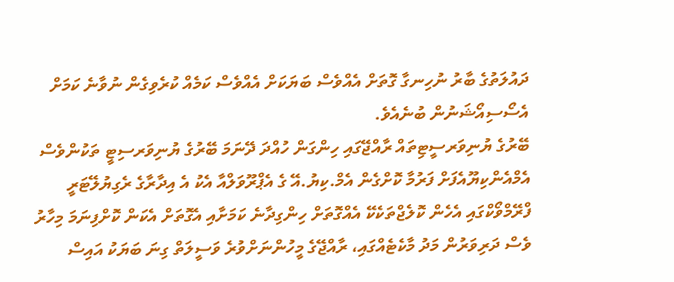ދައުލަތުގެ ބާރު ނުހިނގާ ގޮތަށް އެއްވެސް ބަޔަކަށް އެއްވެސް ކަމެއް ކުރެވިގެން ނުވާނެ ކަމަށް އެސޯސިއޯޝަނުން ބުނެއެވެ.
ބޭރުގެ ޔުނިވަރސީޓިތައް ރާއްޖޭގައި ހިންގަން ހުއްދަ ދޭނަމަ ބޭރުގެ ޔުނިވަރސިޓީ ތަކުންވެސް އެމްއެންކިޔޫއެފަށް ފަރުމާ ކޮށްގެން އެމް.ކިޔު.އޭ ގެ އެޕްރޫވަލްއާ އެކު އެ އިދާރާގެ ރެގިޔުލޭޓަރީ ފްރޭމްވޯކްގައި އެހެން ކޮލެޖްތަކެކޭ އެއްގޮތަށް ހިންގިދާނެ ކަމަށާއި އެގޮތަށް އެކަން ކޮށްފިނަމަ މިހާރު ވެސް ދަރިވަރުން މަދު މާކެޓެއްގައި، ރާއްޖޭގެ މީހުންނަށްވުރެ ވަސީލަތް ގިނަ ބަޔަކު އައިސް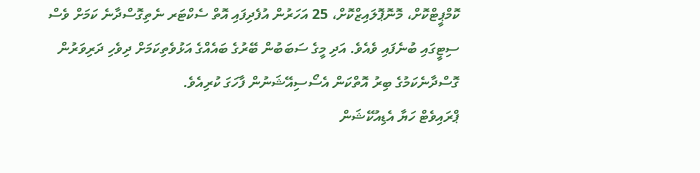ކޮމްޕީޓްކޮށް، މޮނޮޕޮލައިޒްކޮށް، 25 އަހަރުން އުފެދިފައި އޮތް ސެކްޓަރ ނެތިގޮސްދާނެ ކަމަށް ވެސް ސިޓީގައި ބުނެފައި ވެއެވެ. އަދި މީގެ ސަބަބުން ބޭރުގެ ބައެއްގެ އަޅުވެތިކަމަށް ދިވެހި ދަރިވަރުން ގޮސްދާނެކަމުގެ ބިރު އޮތްކަން އެސޯސިއޭޝަނުން ފާހަގަ ކުރިއެވެ.
ޕްރައިވެޓް ހަޔާ އެޑިއުކޭޝަން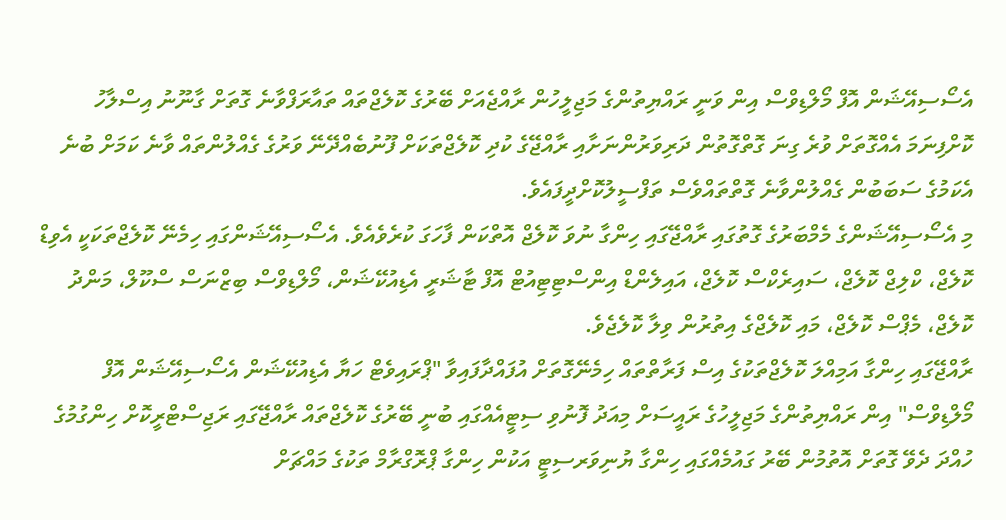އެސޯސިއޭޝަން އޮފް މޯލްޑިވްސް އިން ވަނީ ރައްޔިތުންގެ މަޖިލީހުން ރާއްޖެއަށް ބޭރުގެ ކޮލެޖްތައް ތައާރަފްވާނެ ގޮތަށް ގާނޫނު އިސްލާހު ކޮށްފިނަމަ އެއްގޮތަށް ވުރެ ގިނަ ގޮތްގޮތުން ދަރިވަރުންނަށާއި ރާއްޖޭގެ ކުދި ކޮލެޖްތަކަށް ފޫނުބެއްދޭނޭ ވަރުގެ ގެއްލުންތައް ވާނެ ކަމަށް ބުނެ އެކަމުގެ ސަބަބުން ގެއްލުންވާނެ ގޮތްތައްވެސް ތަފްސީލުކޮށްދީފައެވެ.
މި އެސޯސިއޭޝަންގެ މެމްބަރުގެ ގޮތުގައި ރާއްޖޭގައި ހިންގާ ނުވަ ކޮލެޖް އޮތްކަން ފާހަގަ ކުރެވެއެވެ. އެސޯސިއޭޝަންގައި ހިމެނޭ ކޮލެޖްތަކަކީ އެވިޑް ކޮލެޖް، ކްލިޖް ކޮލެޖް، ސައިރެކްސް ކޮލެޖް، އައިލެންޑް އިންސްޓިޓިއުޓް އޮފް ޓާޝަރީ އެޑިއުކޭޝަން، މޯލްޑިވްސް ބިޒްނަސް ސްކޫލް، މަންދު ކޮލެޖް، މެޕްސް ކޮލެޖް، މައި ކޮލެޖްގެ އިތުރުން ވިލާ ކޮލެޖެވެ.
ރާއްޖޭގައި ހިންގާ އަމިއްލަ ކޮލެޖްތަކުގެ އިސް ފަރާތްތައް ހިމެނޭގޮތަށް އުފައްދާފައިވާ "ޕްރައިވެޓް ހަޔާ އެޑިއުކޭޝަން އެސޯސިއޭޝަން އޮފް މޯލްޑިވްސް" އިން ރައްޔިތުންގެ މަޖިލީހުގެ ރައީސަށް މިއަދު ފޮނުވި ސިޓީއެއްގައި ބުނީ ބޭރުގެ ކޮލެޖްތައް ރާއްޖޭގައި ރަޖިސްޓްރީކޮށް ހިންގުމުގެ ހުއްދަ ދެވޭ ގޮތަށް އޮތުމުން ބޭރު ގައުމެއްގައި ހިންގާ ޔުނިވަރސިޓީ އަކުން ހިންގާ ޕްރޮގްރާމް ތަކުގެ މައްޗަށް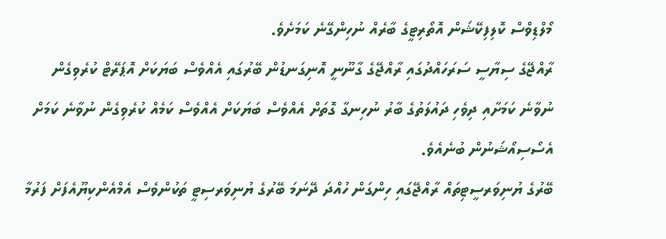މޯލްޑިވްސް ކޮލިފިކޭޝަން އޮތޯރިޓީގެ ބާރެއް ނުހިންގޭނެ ކަމަށެވެ.
ރާއްޖޭގެ ސިޔާސީ ސަރަހައްދުގައި ރާއްޖޭގެ ގާނޫނީ އޮނިގަނޑުން ބޭރުގައި އެއްވެސް ބަޔަކަށް އޮޕަރޭޓް ކުރެވިގެން ނުވާނެ ކަމަށާއި ދިވެހި ދައުލަތުގެ ބާރު ނުހިނގާ ގޮތަށް އެއްވެސް ބަޔަކަށް އެއްވެސް ކަމެއް ކުރެވިގެން ނުވާނެ ކަމަށް އެސޯސިއޯޝަނުން ބުނެއެވެ.
ބޭރުގެ ޔުނިވަރސީޓިތައް ރާއްޖޭގައި ހިންގަން ހުއްދަ ދޭނަމަ ބޭރުގެ ޔުނިވަރސިޓީ ތަކުންވެސް އެމްއެންކިޔޫއެފަށް ފަރުމާ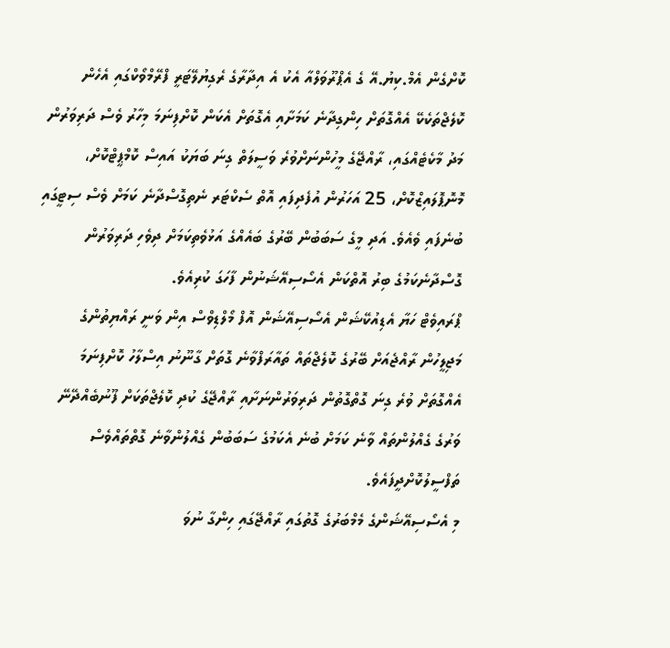ކޮށްގެން އެމް.ކިޔު.އޭ ގެ އެޕްރޫވަލްއާ އެކު އެ އިދާރާގެ ރެގިޔުލޭޓަރީ ފްރޭމްވޯކްގައި އެހެން ކޮލެޖްތަކެކޭ އެއްގޮތަށް ހިންގިދާނެ ކަމަށާއި އެގޮތަށް އެކަން ކޮށްފިނަމަ މިހާރު ވެސް ދަރިވަރުން މަދު މާކެޓެއްގައި، ރާއްޖޭގެ މީހުންނަށްވުރެ ވަސީލަތް ގިނަ ބަޔަކު އައިސް ކޮމްޕީޓްކޮށް، މޮނޮޕޮލައިޒްކޮށް، 25 އަހަރުން އުފެދިފައި އޮތް ސެކްޓަރ ނެތިގޮސްދާނެ ކަމަށް ވެސް ސިޓީގައި ބުނެފައި ވެއެވެ. އަދި މީގެ ސަބަބުން ބޭރުގެ ބައެއްގެ އަޅުވެތިކަމަށް ދިވެހި ދަރިވަރުން ގޮސްދާނެކަމުގެ ބިރު އޮތްކަން އެސޯސިއޭޝަނުން ފާހަގަ ކުރިއެވެ.
ޕްރައިވެޓް ހަޔާ އެޑިއުކޭޝަން އެސޯސިއޭޝަން އޮފް މޯލްޑިވްސް އިން ވަނީ ރައްޔިތުންގެ މަޖިލީހުން ރާއްޖެއަށް ބޭރުގެ ކޮލެޖްތައް ތައާރަފްވާނެ ގޮތަށް ގާނޫނު އިސްލާހު ކޮށްފިނަމަ އެއްގޮތަށް ވުރެ ގިނަ ގޮތްގޮތުން ދަރިވަރުންނަށާއި ރާއްޖޭގެ ކުދި ކޮލެޖްތަކަށް ފޫނުބެއްދޭނޭ ވަރުގެ ގެއްލުންތައް ވާނެ ކަމަށް ބުނެ އެކަމުގެ ސަބަބުން ގެއްލުންވާނެ ގޮތްތައްވެސް ތަފްސީލުކޮށްދީފައެވެ.
މި އެސޯސިއޭޝަންގެ މެމްބަރުގެ ގޮތުގައި ރާއްޖޭގައި ހިންގާ ނުވަ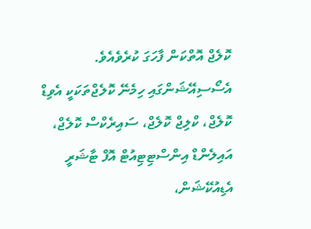ކޮލެޖް އޮތްކަން ފާހަގަ ކުރެވެއެވެ. އެސޯސިއޭޝަންގައި ހިމެނޭ ކޮލެޖްތަކަކީ އެވިޑް ކޮލެޖް، ކްލިޖް ކޮލެޖް، ސައިރެކްސް ކޮލެޖް، އައިލެންޑް އިންސްޓިޓިއުޓް އޮފް ޓާޝަރީ އެޑިއުކޭޝަން،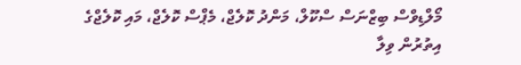މޯލްޑިވްސް ބިޒްނަސް ސްކޫލް، މަންދު ކޮލެޖް، މެޕްސް ކޮލެޖް، މައި ކޮލެޖްގެ އިތުރުން ވިލާ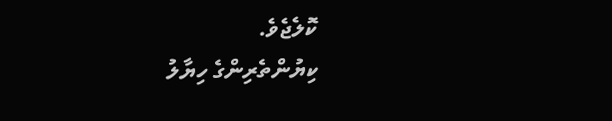ކޮލެޖެވެ.
ކިޔުންތެރިންގެ ހިޔާލު